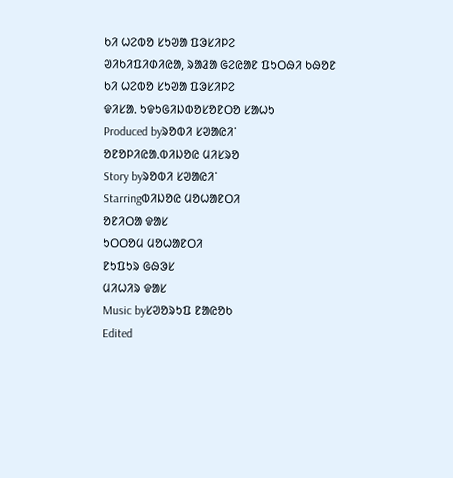ᱠᱤ ᱦᱮᱵᱚ ᱥᱩᱣᱟ ᱯᱳᱥᱤᱞᱮ
ᱣᱤᱠᱤᱯᱤᱰᱤᱭᱟ, ᱨᱟᱲᱟ ᱜᱮᱭᱟᱱ ᱯᱩᱛᱷᱤ ᱠᱷᱚᱱ
ᱠᱤ ᱦᱮᱵᱚ ᱥᱩᱣᱟ ᱯᱳᱥᱤᱞᱮ
ᱫᱤᱥᱟᱹ ᱩᱫᱩᱜᱤᱡᱵᱚᱥᱚᱱᱛᱚ ᱥᱟᱦᱩ
Produced byᱨᱚᱵᱤ ᱥᱣᱟᱭᱤᱸ
ᱚᱱᱚᱞᱤᱭᱟᱹᱵᱤᱡᱚᱭ ᱢᱤᱥᱨᱚ
Story byᱨᱚᱵᱤ ᱥᱣᱟᱭᱤᱸ
Starringᱵᱤᱡᱚᱭ ᱢᱚᱦᱟᱱᱛᱤ
ᱚᱱᱤᱛᱟ ᱫᱟᱥ
ᱩᱛᱛᱚᱢ ᱢᱚᱦᱟᱱᱛᱤ
ᱱᱩᱯᱩᱨ ᱜᱷᱳᱥ
ᱢᱤᱦᱤᱨ ᱫᱟᱥ
Music byᱥᱣᱚᱨᱩᱯ ᱱᱟᱭᱚᱠ
Edited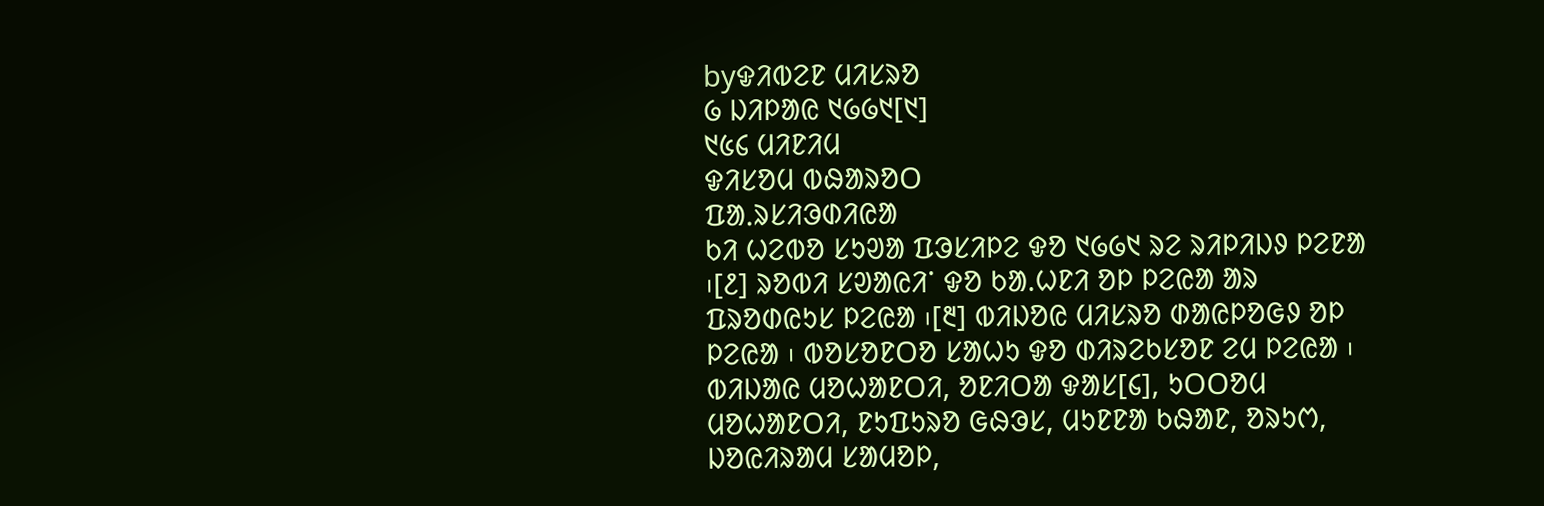byᱫᱤᱵᱮᱱ ᱢᱤᱥᱨᱚ
᱙ ᱡᱤᱞᱟᱭ ᱑᱙᱙᱑[᱑]
᱑᱕᱔ ᱢᱤᱱᱤᱢ
ᱫᱤᱥᱚᱢ ᱵᱷᱟᱨᱚᱛ
ᱯᱟᱹᱨᱥᱤᱳᱰᱤᱭᱟ
ᱠᱤ ᱦᱮᱵᱚ ᱥᱩᱣᱟ ᱯᱳᱥᱤᱞᱮ ᱫᱚ ᱑᱙᱙᱑ ᱨᱮ ᱨᱤᱞᱤᱡᱽ ᱞᱮᱱᱟ ᱾[᱒] ᱨᱚᱵᱤ ᱥᱣᱟᱭᱤᱸ ᱫᱚ ᱠᱟ.ᱦᱱᱤ ᱚᱞ ᱞᱮᱭᱟ ᱟᱨ ᱯᱨᱚᱰᱭᱩᱥ ᱞᱮᱭᱟ ᱾[᱓] ᱵᱤᱡᱚᱭ ᱢᱤᱥᱨᱚ ᱰᱟᱭᱞᱚᱜᱽ ᱚᱞ ᱞᱮᱭᱟ ᱾ ᱵᱚᱥᱚᱱᱛᱚ ᱥᱟᱦᱩ ᱫᱚ ᱰᱤᱨᱮᱠᱥᱚᱱ ᱮᱢ ᱞᱮᱭᱟ ᱾
ᱵᱤᱡᱟᱭ ᱢᱚᱦᱟᱱᱛᱤ, ᱚᱱᱤᱛᱟ ᱫᱟᱥ[᱔], ᱩᱛᱛᱚᱢ ᱢᱚᱦᱟᱱᱛᱤ, ᱱᱩᱯᱩᱨᱚ ᱜᱷᱳᱥ, ᱢᱩᱱᱱᱟ ᱠᱷᱟᱱ, ᱚᱨᱩᱬ, ᱡᱚᱭᱤᱨᱟᱢ ᱥᱟᱢᱚᱞ,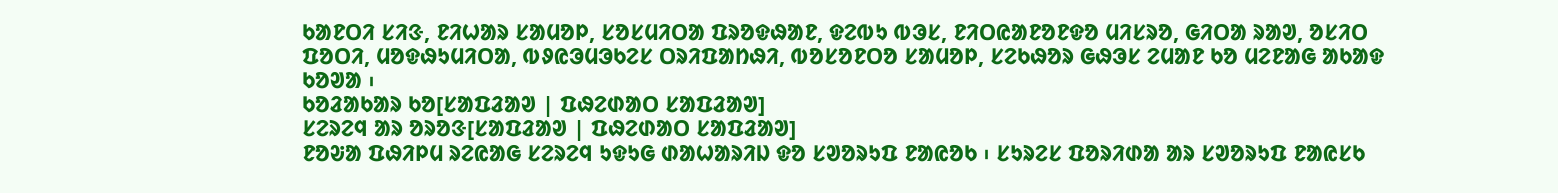ᱠᱟᱱᱛᱤ ᱥᱤᱝ, ᱱᱤᱦᱟᱨ ᱥᱟᱢᱚᱞ, ᱥᱚᱥᱢᱤᱛᱟ ᱯᱨᱚᱫᱷᱟᱱ, ᱫᱮᱵᱩ ᱵᱳᱥ, ᱱᱤᱛᱭᱟᱱᱚᱱᱫᱚ ᱢᱤᱥᱨᱚ, ᱜᱤᱛᱟ ᱨᱟᱣ, ᱚᱥᱤᱛ ᱯᱚᱛᱤ, ᱢᱚᱫᱷᱩᱢᱤᱛᱟ, ᱵᱽᱭᱳᱢᱳᱠᱮᱥ ᱛᱨᱤᱯᱟᱴᱷᱤ, ᱵᱚᱥᱚᱱᱛᱚ ᱥᱟᱢᱚᱞ, ᱥᱮᱠᱷᱚᱨ ᱜᱷᱳᱥ ᱮᱢᱟᱱ ᱠᱚ ᱢᱮᱱᱟᱜ ᱟᱠᱟᱫ ᱠᱚᱣᱟ ᱾
ᱠᱚᱲᱟᱠᱟᱨ ᱠᱚ[ᱥᱟᱯᱲᱟᱣ | ᱯᱷᱮᱰᱟᱛ ᱥᱟᱯᱲᱟᱣ]
ᱥᱮᱨᱮᱧ ᱟᱨ ᱚᱨᱚᱝ[ᱥᱟᱯᱲᱟᱣ | ᱯᱷᱮᱰᱟᱛ ᱥᱟᱯᱲᱟᱣ]
ᱱᱚᱶᱟ ᱯᱷᱤᱞᱢ ᱨᱮᱭᱟᱜ ᱥᱮᱨᱮᱧ ᱩᱫᱩᱜ ᱰᱟᱦᱟᱨᱤᱡ ᱫᱚ ᱥᱣᱚᱨᱩᱯ ᱱᱟᱭᱚᱠ ᱾ ᱥᱩᱨᱮᱥ ᱯᱚᱨᱤᱰᱟ ᱟᱨ ᱥᱣᱚᱨᱩᱯ ᱱᱟᱭᱥᱠ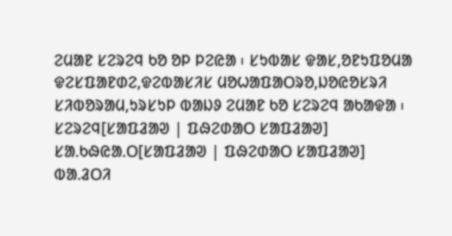ᱮᱢᱟᱱ ᱥᱮᱨᱮᱧ ᱠᱚ ᱚᱞ ᱞᱮᱭᱟ ᱾ ᱥᱩᱵᱟᱥ ᱫᱟᱥ,ᱚᱱᱩᱯᱚᱢᱟ ᱫᱮᱥᱯᱟᱱᱰᱮ,ᱫᱮᱵᱟᱥᱤᱥ ᱢᱚᱦᱟᱯᱟᱛᱨᱚ,ᱡᱚᱭᱚᱥᱨᱤ ᱥᱤᱵᱚᱨᱟᱢ,ᱩᱨᱥᱩᱞ ᱵᱟᱡᱽ ᱮᱢᱟᱱ ᱠᱚ ᱥᱮᱨᱮᱧ ᱟᱠᱟᱫᱟ ᱾
ᱥᱮᱨᱮᱧ[ᱥᱟᱯᱲᱟᱣ | ᱯᱷᱮᱰᱟᱛ ᱥᱟᱯᱲᱟᱣ]
ᱥᱟ.ᱠᱷᱭᱟ.ᱛ[ᱥᱟᱯᱲᱟᱣ | ᱯᱷᱮᱰᱟᱛ ᱥᱟᱯᱲᱟᱣ]
ᱵᱟ.ᱲᱛᱤ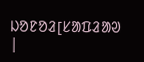ᱡᱚᱱᱚᱲ[ᱥᱟᱯᱲᱟᱣ |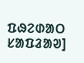ᱯᱷᱮᱰᱟᱛ ᱥᱟᱯᱲᱟᱣ]